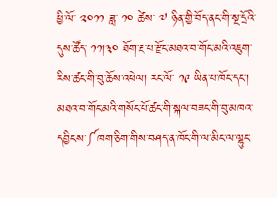ཕྱི་ལོ་ ༢༠༡༡ ཟླ་ ༡༠ ཚེས་ ༧ ཉིན་གྱི་བོད་ནང་གི་སྔ་དྲོའི་དུས་ཚོད་ ༡༡།༣༠ ཐོག་རྔ་པ་རྫོང་མཐའ་བ་གོང་མའི་འཇུག་རིས་ཚང་གི་བུ་ཆོས་འཕེལ། རང་ལོ་ ༡༩ ཡིན་པ་ཁོང་དང་། མཐའ་བ་གོང་མའི་གསོང་པོ་ཚང་གི་སྐལ་བཟང་གི་བུ་མཁའ་དབྱིངས་༼ཁག་ཅིག་གིས་བཤད་ན་ཁོང་གི་ལ་མིང་ལ་ལྷུང་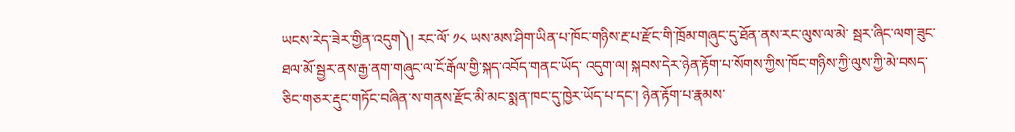ཡངས་རེད་ཟེར་གྱིན་འདུག༽། རང་ལོ་ ༡༨ ཡས་མས་ཤིག་ཡིན་པ་ཁོང་གཉིས་རྔ་པ་རྫོང་གི་ཁྲོམ་གཞུང་དུ་ཐོན་ནས་རང་ལུས་ལ་མེ་ སྦར་ཞིང་ལག་ཟུང་ཐལ་མོ་སྦྱར་ནས་རྒྱ་ནག་གཞུང་ལ་ངོ་རྒོལ་གྱི་སྐད་འབོད་གནང་ཡོད་ འདུག་ལ། སྐབས་དེར་ཉེན་རྟོག་པ་སོགས་ཀྱིས་ཁོང་གཉིས་ཀྱི་ལུས་ཀྱི་མེ་བསད་ཅིང་གཅར་རྡུང་གཏོང་བཞིན་ས་གནས་རྫོང་མི་མང་སྨན་ཁང་དུ་ཁྱེར་ཡོད་པ་དང་། ཉེན་རྟོག་པ་རྣམས་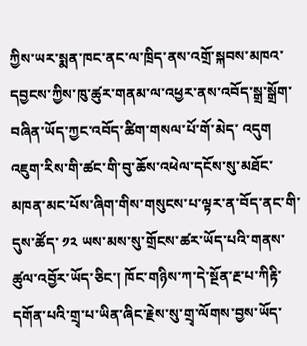ཀྱིས་ཡར་སྨན་ཁང་ནང་ལ་ཁྲིད་ནས་འགྲོ་སྐབས་མཁའ་དབྱངས་ཀྱིས་ཁུ་ཚུར་གནམ་ལ་འཕྱར་ནས་འབོད་སྒྲ་སྒྲོག་བཞིན་ཡོད་ཀྱང་འབོད་ཚིག་གསལ་པོ་གོ་མེད་ འདུག འཇུག་རིས་གི་ཚང་གི་བུ་ཆོས་འཕེལ་དངོས་སུ་མཐོང་མཁན་མང་པོས་ཞིག་གིས་གསུངས་པ་ལྟར་ན་བོད་ནང་གི་དུས་ཚོད་ ༡༢ ཡས་མས་སུ་གྲོངས་ཚར་ཡོད་པའི་གནས་ཚུལ་འབྱོར་ཡོད་ཅིང་། ཁོང་གཉིས་ཀ་དེ་སྔོན་རྔ་པ་ཀིརྟི་དགོན་པའི་གྲྭ་པ་ཡིན་ཞིང་རྗེས་སུ་གྲྭ་ལོགས་བྱས་ཡོད་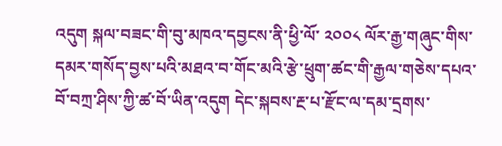འདུག སྐལ་བཟང་གི་བུ་མཁའ་དབྱངས་ནི་ཕྱི་ལོ་ ༢༠༠༨ ལོར་རྒྱ་གཞུང་གིས་དམར་གསོད་བྱས་པའི་མཐའ་བ་གོང་མའི་རྩེ་ཕྲུག་ཚང་གི་རྒྱལ་གཅེས་དཔའ་བོ་བཀྲ་ཤིས་ཀྱི་ཚ་བོ་ཡིན་འདུག དེང་སྐབས་རྔ་པ་རྫོང་ལ་དམ་དྲགས་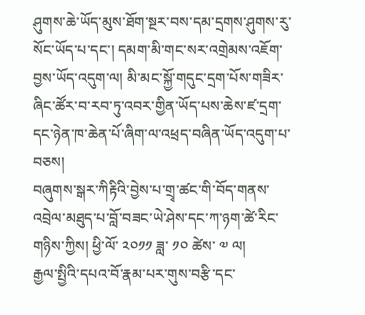ཤུགས་ཆེ་ཡོད་མུས་ཐོག་སྔར་བས་དམ་དྲགས་ཤུགས་རུ་སོང་ཡོད་པ་དང་། དམག་མི་གང་སར་འགྲེམས་འཇོག་བྱས་ཡོད་འདུག་ལ། མི་མང་སྐྱོ་གདུང་དྲག་པོས་གཟིར་ཞིང་ཚོར་བ་རབ་ཏུ་འབར་གྱིན་ཡོད་པས་ཆེས་ཛ་དྲག་དང་ཉེན་ཁ་ཆེན་པོ་ཞིག་ལ་འཕྲད་བཞིན་ཡོད་འདུག་པ་བཅས།
བཞུགས་སྒར་ཀིརྟིའི་བྱེས་པ་གྲྭ་ཚང་གི་བོད་གནས་འབྲེལ་མཐུད་པ་བློ་བཟང་ཡེ་ཤེས་དང་ཀ་ཉག་ཚེ་རིང་གཉིས་ཀྱིས། ཕྱི་ལོ་ ༢༠༡༡ ཟླ་ ༡༠ ཚེས་ ༧ ལ།
རྒྱལ་སྤྱིའི་དཔའ་བོ་རྣམ་པར་གུས་བརྩི་དང་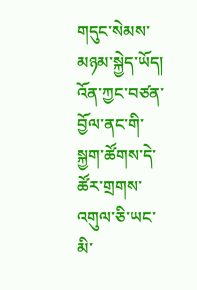གདུང་སེམས་མཉམ་སྐྱེད་ཡོད། འོན་ཀྱང་བཙན་བྱོལ་ནང་གི་སྐྱག་ཚོགས་དེ་ཚོར་གྲགས་འགུལ་ཅི་ཡང་མི་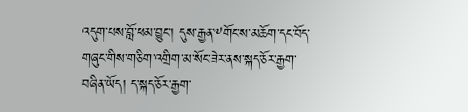འདུག་པས་བློ་ཕམ་བྱུང་། དུས་རྒྱན་༸གོང་ས་མཆོག་དང་བོད་གཞུང་གིས་གཅིག་འགྲིག་མ་སོང་ཟེར་ནས་སྐད་ཅོར་རྒྱག་བཞིན་ཡོད། ད་སྐད་ཅོར་རྒྱག་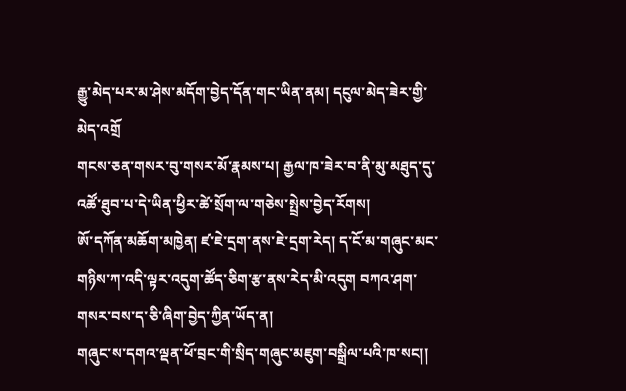རྒྱུ་མེད་པར་མ་ཤེས་མདོག་བྱེད་དོན་གང་ཡིན་ནམ། དངུལ་མེད་ཟེར་གྱི་མེད་འགྲོ
གངས་ཅན་གསར་བུ་གསར་མོ་རྣམས་པ། རྒྱལ་ཁ་ཟེར་བ་ནི་མུ་མཐུད་དུ་འཚོ་ཐུབ་པ་དེ་ཡིན་ཕྱིར་ཚེ་སྲོག་ལ་གཅེས་སྤྲེས་བྱེད་རོགས།
ཨོ་དཀོན་མཆོག་མཁྱེན། ཛ་ཇེ་དྲག་ནས་ཇེ་དྲག་རེད། ད་ངོ་མ་གཞུང་མང་གཉིས་ཀ་འདི་ལྟར་འདུག་ཚོད་ཅིག་རྩ་ནས་རེད་མི་འདུག བཀའ་ཤག་གསར་བས་ད་ཅི་ཞིག་བྱེད་ཀྱིན་ཡོད་ན།
གཞུང་ས་དགའ་ལྡན་ཕོ་བྲང་གི་སྲིད་གཞུང་མཇུག་བསྒྲིལ་པའི་ཁ་སང།།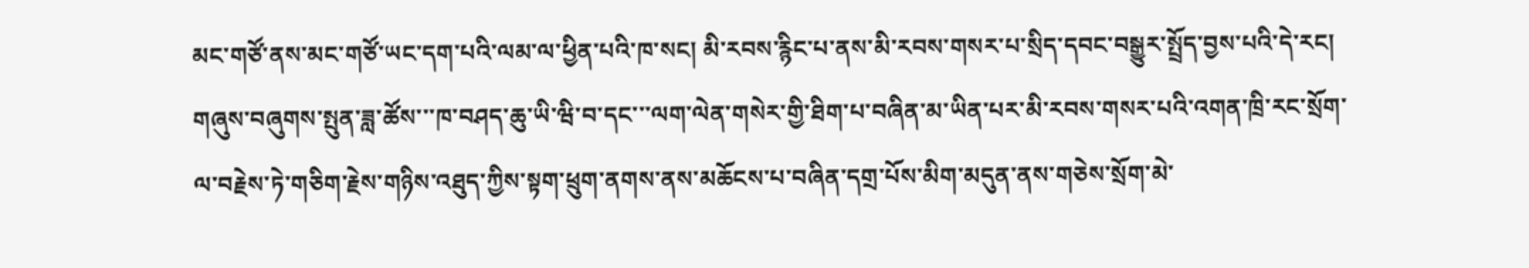མང་གཙོ་ནས་མང་གཙོ་ཡང་དག་པའི་ལམ་ལ་ཕྱིན་པའི་ཁ་སང། མི་རབས་རྙིང་པ་ནས་མི་རབས་གསར་པ་སྲིད་དབང་བསྒྱུར་སྤྲོད་བྱས་པའི་དེ་རང། གཞུས་བཞུགས་སྤུན་ཟླ་ཚོས་་་ཁ་བཤད་ཆུ་ཡི་ཝི་བ་དང་་་ལག་ལེན་གསེར་གྱི་ཐིག་པ་བཞིན་མ་ཡིན་པར་མི་རབས་གསར་པའི་འགན་ཁྲི་རང་སྲོག་ལ་བརྗེས་ཏེ་གཅིག་རྗེས་གཉིས་འཐུད་ཀྱིས་སྟག་ཕྲུག་ནགས་ནས་མཆོངས་པ་བཞིན་དགྲ་པོས་མིག་མདུན་ནས་གཅེས་སྲོག་མེ་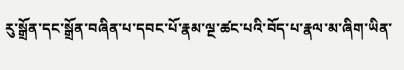རུ་སྒྲོན་དང་སྒྲོན་བཞིན་པ་དབང་པོ་རྣམ་ལྔ་ཚང་པའི་བོད་པ་རྣལ་མ་ཞིག་ཡིན་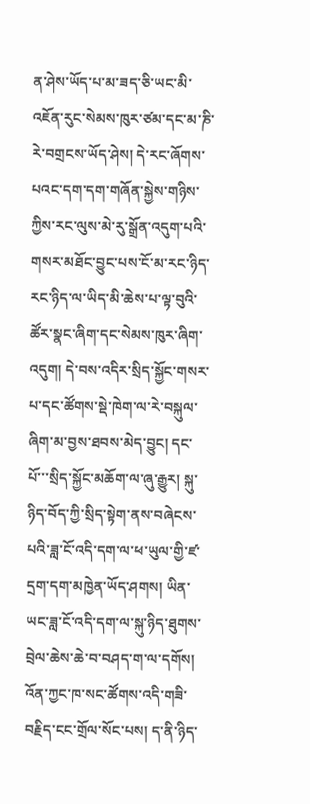ན་ཤེས་ཡོད་པ་མ་ཟད་ཅི་ཡང་མི་འཇོན་རུང་སེམས་ཁུར་ཙམ་དང་མ་ཎི་རེ་བགྲངས་ཡོད་ཤེས། དེ་རང་ཞོགས་པའང་དག་དག་གཞོན་སྐྱེས་གཉིས་ཀྱིས་རང་ལུས་མེ་རུ་སྒྲོན་འདུག་པའི་གསར་མཐོང་བྱུང་པས་ངོ་མ་རང་ཉིད་རང་ཉིད་ལ་ཡིད་མི་ཆེས་པ་ལྟ་བུའི་ཚོར་སྣང་ཞིག་དང་སེམས་ཁུར་ཞིག་འདུག། དེ་བས་འདིར་སྲིད་སྐྱོང་གསར་པ་དང་ཚོགས་སྡེ་ཁེག་ལ་རེ་བསྐུལ་ཞིག་མ་བྱས་ཐབས་མེད་བྱུང། དང་པོ་་་སྲིད་སྐྱོང་མཆོག་ལ་ཞུ་རྒྱུར། སྐུ་ཉིད་བོད་ཀྱི་སྲིད་སྟེག་ནས་བཞེངས་པའི་ཟླ་ངོ་འདི་དག་ལ་ཕ་ཡུལ་གྱི་ཛ་དྲག་དག་མཁྱེན་ཡོད་ཤགས། ཡིན་ཡང་ཟླ་ངོ་འདི་དག་ལ་སྐུ་ཉིད་ཐུགས་བྲེལ་ཆེས་ཆེ་བ་བཤད་ག་ལ་དགོས། འོན་ཀྱང་ཁ་སང་ཚོགས་འདི་གཟི་བརྗིད་ངང་གྲོལ་སོང་པས། ད་ནི་ཉིད་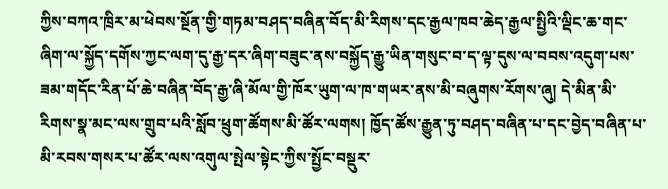ཀྱིས་བཀའ་ཁྲིར་མ་ཕེབས་སྔོན་གྱི་གཏམ་བཤད་བཞིན་བོད་མི་རིགས་དང་རྒྱལ་ཁབ་ཆེད་རྒྱལ་སྤྱིའི་ལྡིང་ཆ་གང་ཞིག་ལ་སྐྱོད་དགོས་ཀྱང་ལག་དུ་རྒྱ་དར་ཞིག་བཟུང་ནས་བསྐྱོད་རྒྱུ་ཡིན་གསུང་བ་ད་ལྟ་དུས་ལ་བབས་འདུག་པས་ཟམ་གདོང་རིན་པོ་ཆེ་བཞིན་བོད་རྒྱ་ཞི་མོལ་གྱི་ཁོར་ཡུག་ལ་ཁ་གཡར་ནས་མི་བཞུགས་རོགས་ཞུ། དེ་མིན་མི་རིགས་སྣ་མང་ལས་གྲུབ་པའི་སློབ་ཕྲུག་ཚོགས་མི་ཚོར་ལགས། ཁྱོད་ཚོས་རྒྱུན་ཏུ་བཤད་བཞིན་པ་དང་བྱེད་བཞིན་པ་མི་རབས་གསར་པ་ཚོར་ལས་འགུལ་སྤེལ་སྟེང་ཀྱིས་སྤྱོང་བསྡུར་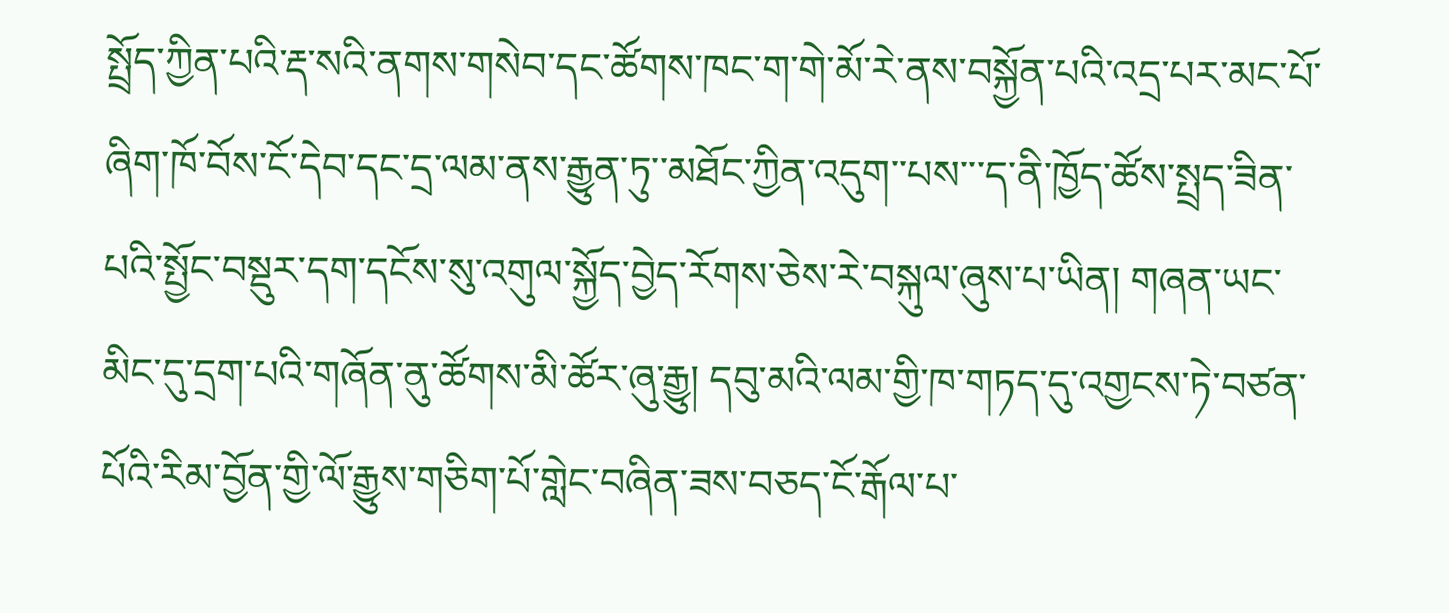སྤྲོད་ཀྱིན་པའི་རྡ་སའི་ནགས་གསེབ་དང་ཚོགས་ཁང་ག་གེ་མོ་རེ་ནས་བསྐྱོན་པའི་འདྲ་པར་མང་པོ་ཞིག་ཁོ་བོས་ངོ་དེབ་དང་དྲ་ལམ་ནས་རྒྱུན་ཏུ་་མཐོང་ཀྱིན་འདུག་་པས་་་ད་ནི་ཁྱོད་ཚོས་སྤྲད་ཟིན་པའི་སྤྱོང་བསྡུར་དག་དངོས་སུ་འགུལ་སྐྱོད་བྱེད་རོགས་ཅེས་རེ་བསྐུལ་ཞུས་པ་ཡིན། གཞན་ཡང་མིང་དུ་དྲག་པའི་གཞོན་ནུ་ཚོགས་མི་ཚོར་ཞུ་རྒྱུ། དབུ་མའི་ལམ་གྱི་ཁ་གཏད་དུ་འགྱངས་ཏེ་བཙན་པོའི་རིམ་བྱོན་གྱི་ལོ་རྒྱུས་གཅིག་པོ་གླེང་བཞིན་ཟས་བཅད་ངོ་རྒོལ་པ་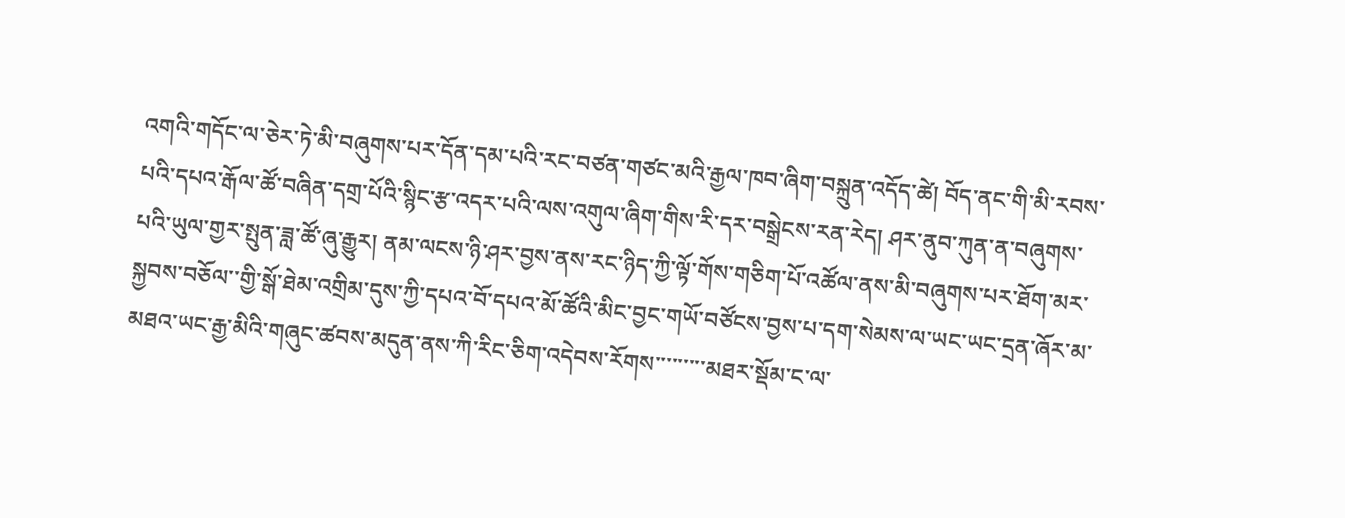འགའི་གདོང་ལ་ཅེར་ཏེ་མི་བཞུགས་པར་དོན་དམ་པའི་རང་བཙན་གཙང་མའི་རྒྱལ་ཁབ་ཞིག་བསྐྲུན་འདོད་ཚེ། བོད་ནང་གི་མི་རབས་པའི་དཔའ་རྒོལ་ཚོ་བཞིན་དགྲ་པོའི་སྙིང་རྩ་འདར་པའི་ལས་འགུལ་ཞིག་གིས་རི་དར་བསྒྲེངས་རན་རེད། ཤར་ནུབ་ཀུན་ན་བཞུགས་པའི་ཡུལ་གྱར་སྤུན་ཟླ་ཚོ་ཞུ་རྒྱུར། ནམ་ལངས་ཉི་ཤར་བྱས་ནས་རང་ཉིད་ཀྱི་ལྟོ་གོས་གཅིག་པོ་འཚོལ་ནས་མི་བཞུགས་པར་ཐོག་མར་སྐྱབས་བཅོལ་་གྱི་སྒོ་ཐེམ་འགྲིམ་དུས་ཀྱི་དཔའ་བོ་དཔའ་མོ་ཚོའི་མིང་བྱང་གཡོ་བཙོངས་བྱས་པ་དག་སེམས་ལ་ཡང་ཡང་དྲན་ཞོར་མ་མཐའ་ཡང་རྒྱ་མིའི་གཞུང་ཚབས་མདུན་ནས་ཀི་རིང་ཅིག་འདེབས་རོགས་་་་་་་་་མཐར་སྡོམ་ང་ལ་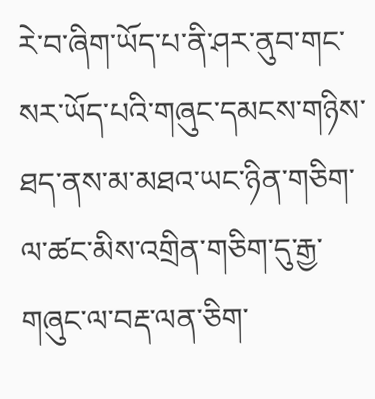རེ་བ་ཞིག་ཡོད་པ་ནི་ཤར་ནུབ་གང་སར་ཡོད་པའི་གཞུང་དམངས་གཉིས་ཐད་ནས་མ་མཐའ་ཡང་ཉིན་གཅིག་ལ་ཚང་མིས་འགྲིན་གཅིག་དུ་རྒྱ་གཞུང་ལ་བརྡ་ལན་ཅིག་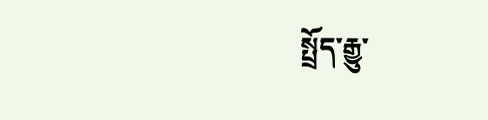སྤྲོད་རྒྱུ་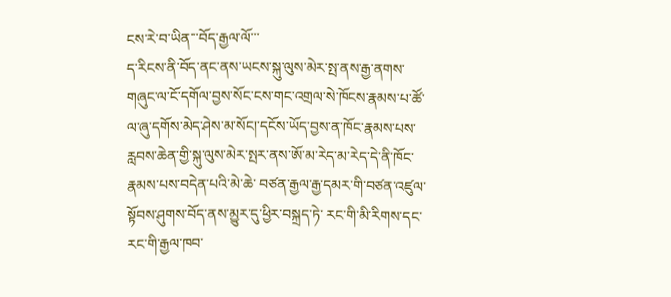ངས་རེ་བ་ཡིན་་་བོད་རྒྱལ་ལོ་་་
ད་རིངས་ནི་བོད་ནང་ནས་ཡངས་སྐུ་ལུས་མེར་སྤ་ནས་རྒྱ་ནགས་གཞུང་ལ་ངོ་དགོལ་བྱས་སོང་ངས་གང་འགྲལ་སེ་ཁོངས་རྣམས་པ་ཚོ་ལ་ཞུ་དགོས་མེད་ཤེས་མ་སོང།་དངོས་ཡོད་བྱས་ན་ཁོང་རྣམས་པས་རླབས་ཆེན་གྱི་སྐུ་ལུས་མེར་སྤར་ནས་ཨོ་མ་རེད་མ་རེད་དེ་ནི་ཁོང་རྣམས་པས་བདེན་པའི་མེ་ཆེ་ བཙན་རྒྱལ་རྒྱ་དམར་གི་བཙན་འཛུལ་སྟོབས་ཤུགས་བོད་ནས་མྱུར་དུ་ཕྱིར་བསྐྲད་ཏེ་ རང་གི་མི་རིགས་དང་རང་གི་རྒྱལ་ཁབ་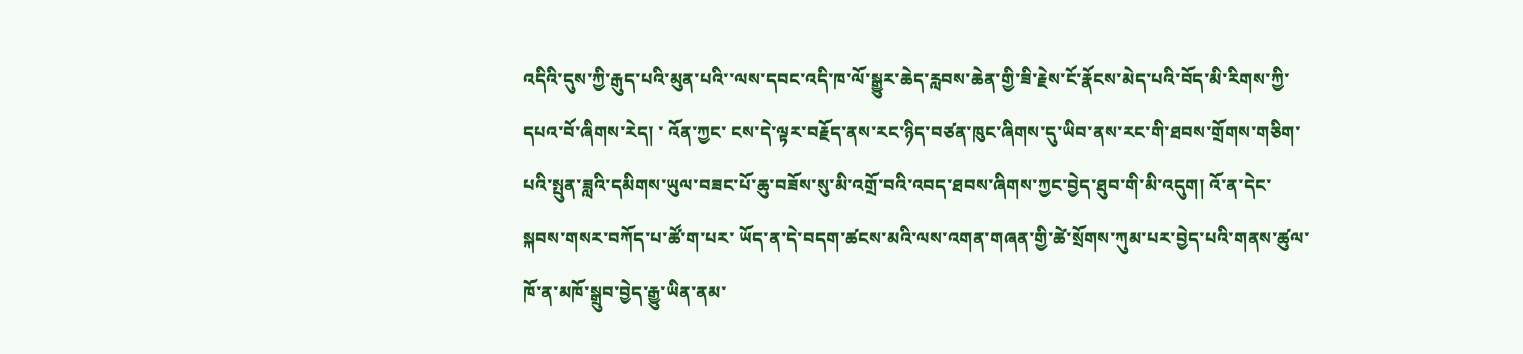འདིའི་དུས་ཀྱི་རྒུད་པའི་མུན་པའི་་ལས་དབང་འདི་ཁ་ལོ་སྒྱུར་ཆེད་རླབས་ཆེན་གྱི་ཟི་རྗེས་ངོ་རྣོངས་མེད་པའི་བོད་མི་རིགས་ཀྱི་དཔའ་བོ་ཞིགས་རེད། ་ འོན་ཀྱང་ ངས་དེ་ལྟར་བརྗོད་ནས་རང་ཉིད་བཙན་ཁུང་ཞིགས་དུ་ཡིབ་ནས་རང་གི་ཐབས་གྲོགས་གཅིག་པའི་སྤུན་ཟླའི་དམིགས་ཡུལ་བཟང་པོ་ཆུ་བཟོས་སུ་མི་འགྲོ་བའི་འབད་ཐབས་ཞིགས་ཀྱང་བྱེད་ཐུབ་གི་མི་འདུག། འོ་ན་དེང་སྐབས་གསར་བཀོད་པ་ཚོ་ག་པར་ ཡོད་ན་དེ་བདག་ཚངས་མའི་ལས་འགན་གཞན་གྱི་ཚེ་སྲོགས་ཀུམ་པར་བྱེད་པའི་གནས་ཚུལ་ཁོ་ན་མཁོ་སྒྲུབ་བྱེད་རྒྱུ་ཡིན་ནམ་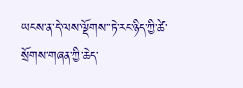ཡངས་ན་དེ་ལས་ལྡོགས་་ཏེ་རང་ཉིད་ཀྱི་ཚེ་སྲོགས་གཞན་ཀྱི་ཆེད་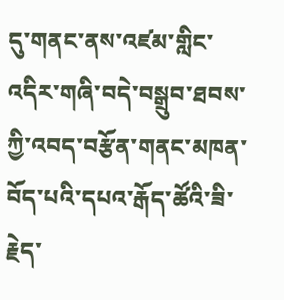དུ་གནང་ནས་འཛམ་གླིང་འདིར་གཞི་བདེ་བསྒྲུབ་ཐབས་ཀྱི་འབད་བརྩོན་གནང་མཁན་བོད་པའི་དཔའ་རྒོད་ཚོའི་ཟི་རྗེད་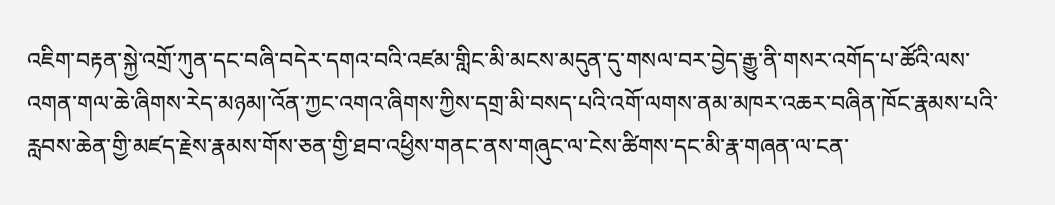འཇིག་བརྟན་སྐྱེ་འགྲོ་ཀུན་དང་བཞི་བདེར་དགའ་བའི་འཛམ་གླིང་མི་མངས་མདུན་དུ་གསལ་བར་བྱེད་རྒྱུ་ནི་གསར་འགོད་པ་ཚོའི་ལས་འགན་གལ་ཆེ་ཞིགས་རེད་མཉམ།་འོན་ཀྱང་འགའ་ཞིགས་ཀྱིས་དགྲ་མི་བསད་པའི་འགོ་ལགས་ནམ་མཁར་འཆར་བཞིན་ཁོང་རྣམས་པའི་རླབས་ཆེན་གྱི་མཛད་རྗེས་རྣམས་གོས་ཅན་གྱི་ཐབ་འཕྱིས་གནང་ནས་གཞུང་ལ་ངེས་ཚིགས་དང་མི་རྣ་གཞན་ལ་ངན་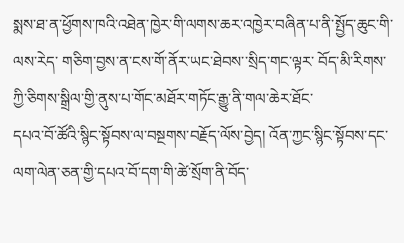སྨས་ཐ་ན་ཕྱོགས་ཁའི་འཐེན་ཁྱེར་གི་ལགས་ཆར་འཁྱེར་བཞིན་པ་ནི་སྤྱོད་ཆུང་གི་ལས་རེད་ གཅིག་བྱས་ན་ངས་གོ་ནོར་ཡང་ཐེབས་་སྲིད་གང་ལྟར་ བོད་མི་རིགས་ཀྱི་ཅིགས་སྒྲིལ་གྱི་ནུས་པ་གོང་མཐོར་གཏོང་རྒྱུ་ནི་གལ་ཆེར་ཐོང་
དཔའ་བོ་ཚོའི་སྙིང་སྟོབས་ལ་བསྔགས་བརྗོད་ལོས་བྱེད། འོན་ཀྱང་སྙིང་སྟོབས་དང་ལག་ལེན་ཅན་གྱི་དཔའ་བོ་དག་གི་ཚེ་སྲོག་ནི་བོད་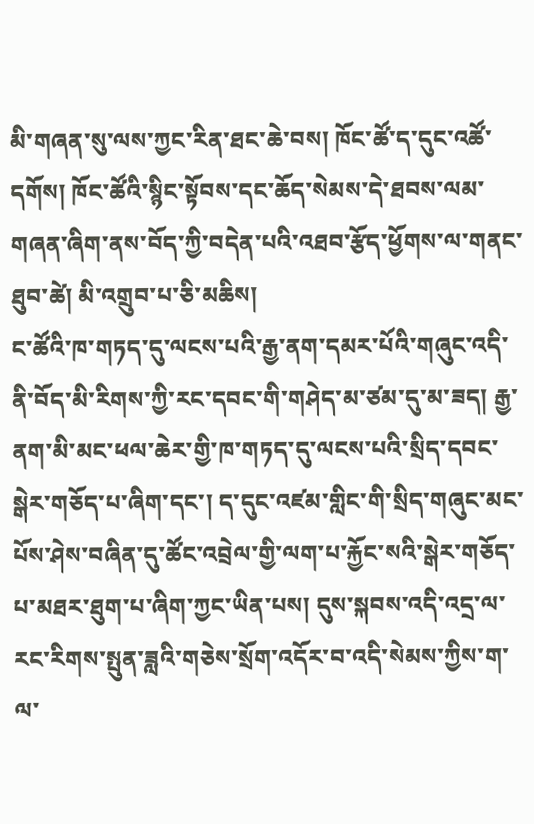མི་གཞན་སུ་ལས་ཀྱང་རིན་ཐང་ཆེ་བས། ཁོང་ཚོ་ད་དུང་འཚོ་དགོས། ཁོང་ཚོའི་སྙིང་སྟོབས་དང་ཆོད་སེམས་དེ་ཐབས་ལམ་གཞན་ཞིག་ནས་བོད་ཀྱི་བདེན་པའི་འཐབ་རྩོད་ཕྱོགས་ལ་གནང་ཐུབ་ཚེ། མི་འགྲུབ་པ་ཅི་མཆིས།
ང་ཚོའི་ཁ་གཏད་དུ་ལངས་པའི་རྒྱ་ནག་དམར་པོའི་གཞུང་འདི་ནི་བོད་མི་རིགས་ཀྱི་རང་དབང་གི་གཤེད་མ་ཙམ་དུ་མ་ཟད། རྒྱ་ནག་མི་མང་ཕལ་ཆེར་གྱི་ཁ་གཏད་དུ་ལངས་པའི་སྲིད་དབང་སྒེར་གཅོད་པ་ཞིག་དང་། ད་དུང་འཛམ་གླིང་གི་སྲིད་གཞུང་མང་པོས་ཤེས་བཞིན་དུ་ཚོང་འབྲེལ་གྱི་ལག་པ་རྐྱོང་སའི་སྒེར་གཅོད་པ་མཐར་ཐུག་པ་ཞིག་ཀྱང་ཡིན་པས། དུས་སྐབས་འདི་འདྲ་ལ་རང་རིགས་སྤུན་ཟླའི་གཅེས་སྲོག་འདོར་བ་འདི་སེམས་ཀྱིས་ག་ལ་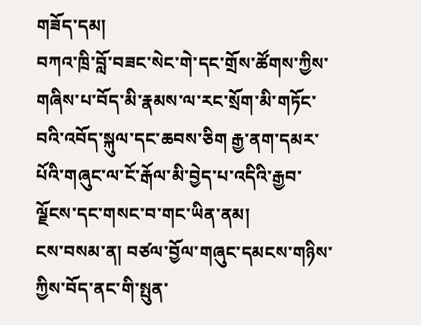གཟོད་དམ།
བཀའ་ཁྲི་བློ་བཟང་སེང་གེ་དང་གྲོས་ཚོགས་ཀྱིས་གཞིས་པ་བོད་མི་རྣམས་ལ་རང་སྲོག་མི་གཏོང་བའི་འབོད་སྐུལ་དང་ཆབས་ཅིག རྒྱ་ནག་དམར་པོའི་གཞུང་ལ་ངོ་རྒོལ་མི་བྱེད་པ་འདིའི་རྒྱབ་ལྗོངས་དང་གསང་བ་གང་ཡིན་ནམ།
ངས་བསམ་ན། བཙལ་བྱོལ་གཞུང་དམངས་གཉིས་ཀྱིས་བོད་ནང་གི་སྤུན་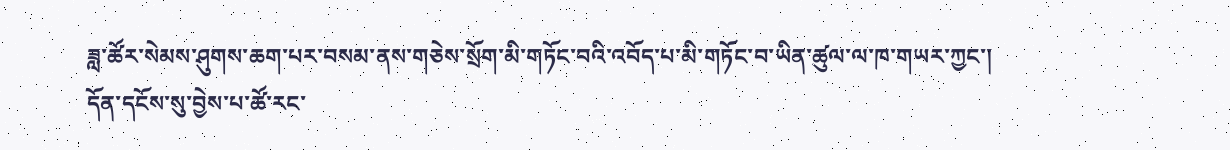ཟླ་ཚོར་སེམས་ཤུགས་ཆག་པར་བསམ་ནས་གཅེས་སྲོག་མི་གཏོང་བའི་འབོད་པ་མི་གཏོང་བ་ཡིན་ཚུལ་ལ་ཁ་གཡར་ཀྱང་། དོན་དངོས་སུ་བྱེས་པ་ཚོ་རང་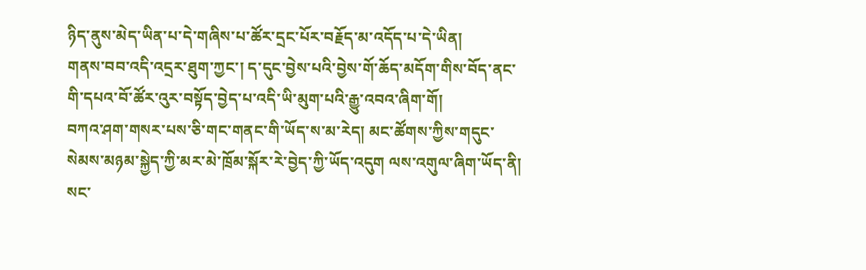ཉིད་ནུས་མེད་ཡིན་པ་དེ་གཞིས་པ་ཚོར་དྲང་པོར་བརྗོད་མ་འདོད་པ་དེ་ཡིན།
གནས་བབ་འདི་འདྲར་ཐུག་ཀྱང་། ད་དུང་བྱེས་པའི་བྱེས་གོ་ཆོད་མདོག་གིས་བོད་ནང་གི་དཔའ་བོ་ཚོར་འུར་བསྟོད་བྱེད་པ་འདི་ཡི་མུག་པའི་རྒྱུ་འབའ་ཞིག་གོ།
བཀའ་ཤག་གསར་པས་ཅི་གང་གནང་གི་ཡོད་ས་མ་རེད། མང་ཚོགས་ཀྱིས་གདུང་སེམས་མཉམ་སྐྱེད་ཀྱི་མར་མེ་ཁྲོམ་སྐོར་རེ་བྱེད་ཀྱི་ཡོད་འདུག ལས་འགུལ་ཞིག་ཡོད་ནི། སང་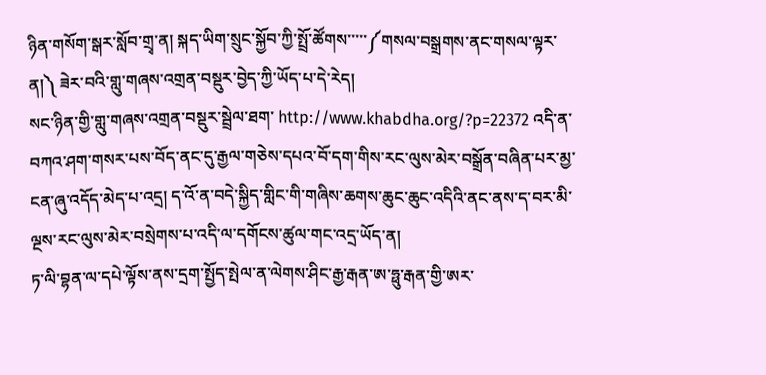ཉིན་གསོག་སྒར་སློབ་གྲྭ་ན། སྐད་ཡིག་སྲུང་སྐྱོབ་ཀྱི་སྤྲོ་ཚོགས་་་་་༼གསལ་བསྒྲགས་ནང་གསལ་ལྟར་ན།༽ ཟེར་བའི་གླུ་གཞས་འགྲན་བསྡུར་བྱེད་ཀྱི་ཡོད་པ་དེ་རེད།
སང་ཉིན་གྱི་གླུ་གཞས་འགྲན་བསྡུར་སྦྲེལ་ཐག་ http://www.khabdha.org/?p=22372 འདི་ན་
བཀའ་ཤག་གསར་པས་བོད་ནང་དུ་རྒྱལ་གཅེས་དཔའ་བོ་དག་གིས་རང་ལུས་མེར་བསྒྲོན་བཞིན་པར་མྱ་ངན་ཞུ་འདོད་མེད་པ་འདྲ། ད་འོ་ན་བདེ་སྐྱིད་གླིང་གི་གཞིས་ཆགས་ཆུང་ཆུང་འདིའི་ནང་ནས་ད་བར་མི་ལྔས་རང་ལུས་མེར་བསྲེགས་པ་འདི་ལ་དགོངས་ཚུལ་གང་འདྲ་ཡོད་ན།
ཏ་ལི་བྷན་ལ་དཔེ་ལྟོས་ནས་དྲག་སྤྱོད་སྤེལ་ན་ལེགས་ཤིང་རྒྱ་རྒན་ཨ་ཧྥུ་རྒན་གྱི་ཨར་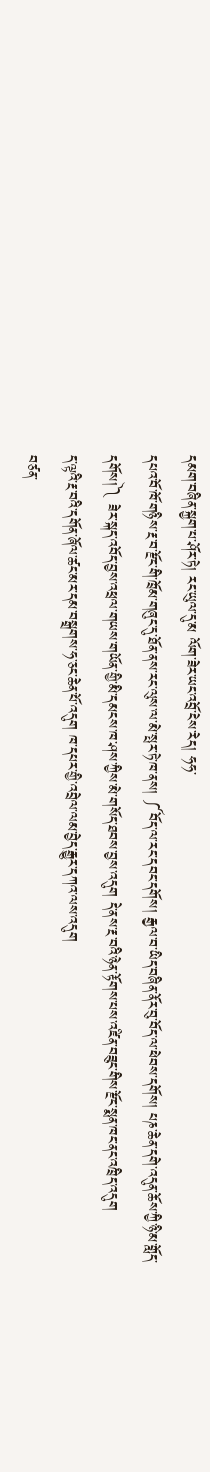དམག་བཞིན་སྐྱག་པ་ཤོར་ཏེ། རང་ཡུལ་དུ་མ ལོག་ཟེར་ཡང་འབྲོ་ངེས་རེད། ཧཧ་
དཔའ་བོ་ཁོ་གཉིས་རྔ་བ་རྫོང་གི་ཁྲོམ་གཞུང་དུ་ཐོན་ནས་རང་ལུས་ལ་མེ་སྤར་ཏེ་ཁ་ནས། ༼བོད་ལ་རང་དབང་དགོས། རྒྱལ་བ་ཡིད་བཞིན་ནོར་བུ་བོད་ལ་ཕེབས་དགོས། པཎ་ཆེན་དགེ་འདུན་ཆོས་ཀྱི་ཉི་མ་གློད་དགོས།༽ ཟེར་སྐད་འབོད་བྱས་འཕྲལ་གཡས་གཡོན་གྱི་མི་དམངས་ཁ་ཤས་ཀྱིས་མེ་གསོད་ཐབས་བྱས་འདུག དེ་ནས་རྔ་བའི་ཉེན་རྟོགས་པས་འཛིན་བཟུང་གིས་རྫོང་སྨན་ཁང་ནང་འཁྲིད་འདུག
ད་ལྟའི་རྔ་བའི་དགོན་ཞོལ་ཚང་མར་དམ་བསྒྲགས་ཧ་ཅང་ཆེན་པོ་འདུག ཁ་དཔར་གྱི་འབྲེལ་ལམ་བྱེད་རྒྱུར་དཀའ་ལས་འདུག
བཙན་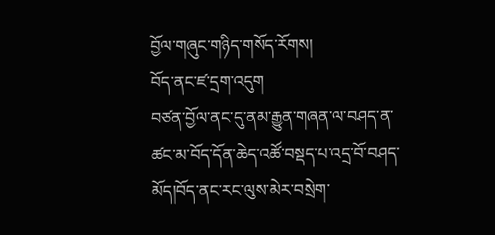བྱོལ་གཞུང་གཉིད་གསོད་རོགས།
བོད་ནང་ཛ་དྲག་འདུག
བཙན་བྱོལ་ནང་དུ་ནམ་རྒྱུན་གཞན་ལ་བཤད་ན་ཚང་མ་བོད་དོན་ཆེད་འཚོ་བསྡད་པ་འདྲ་བོ་བཤད་མོད།བོད་ནང་རང་ལུས་མེར་བསྲེག་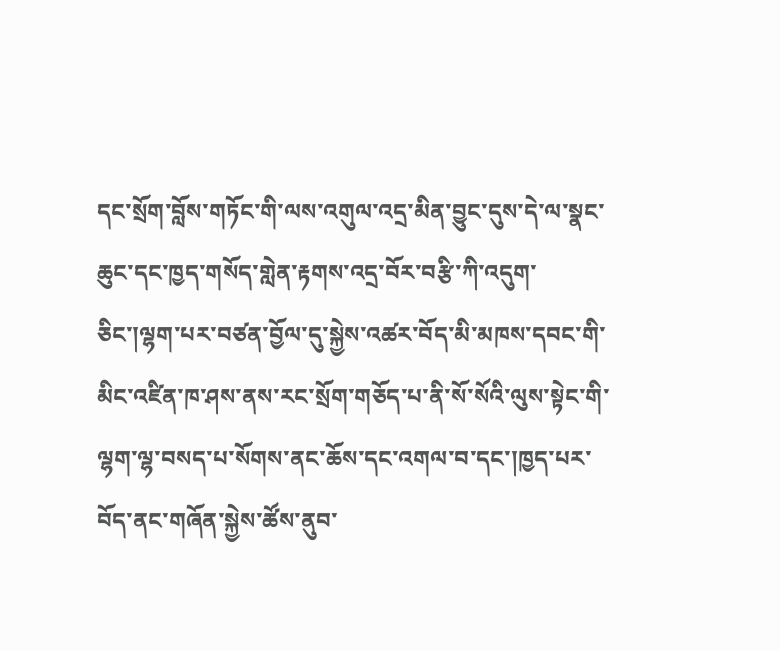དང་སྲོག་བློས་གཏོང་གི་ལས་འགུལ་འདྲ་མིན་བྱུང་དུས་དེ་ལ་སྣང་ཆུང་དང་ཁྱད་གསོད་གླེན་རྟགས་འདྲ་བོར་བརྩི་ཀི་འདུག་ཅིང་།ལྷག་པར་བཙན་བྱོལ་དུ་སྐྱེས་འཚར་བོད་མི་མཁས་དབང་གི་མིང་འཛིན་ཁ་ཤས་ནས་རང་སྲོག་གཅོད་པ་ནི་སོ་སོའི་ལུས་སྟེང་གི་ལྷག་ལྷ་བསད་པ་སོགས་ནང་ཆོས་དང་འགལ་བ་དང་།ཁྱད་པར་བོད་ནང་གཞོན་སྐྱེས་ཚོས་ནུབ་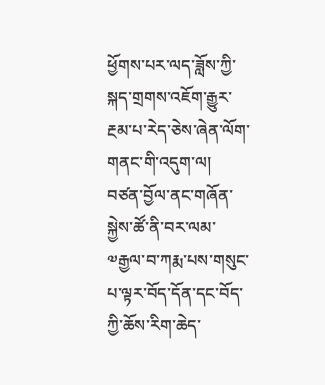ཕྱོགས་པར་ལད་ཟློས་ཀྱི་སྐད་གྲགས་འཇོག་རྒྱུར་རྔམ་པ་རེད་ཅེས་ཞེན་ལོག་གནང་གི་འདུག་ལ།
བཙན་བྱོལ་ནང་གཞོན་སྐྱེས་ཚོ་ནི་བར་ལམ་༧རྒྱལ་བ་ཀརྨ་པས་གསུང་པ་ལྟར་བོད་དོན་དང་བོད་ཀྱི་ཆོས་རིག་ཆེད་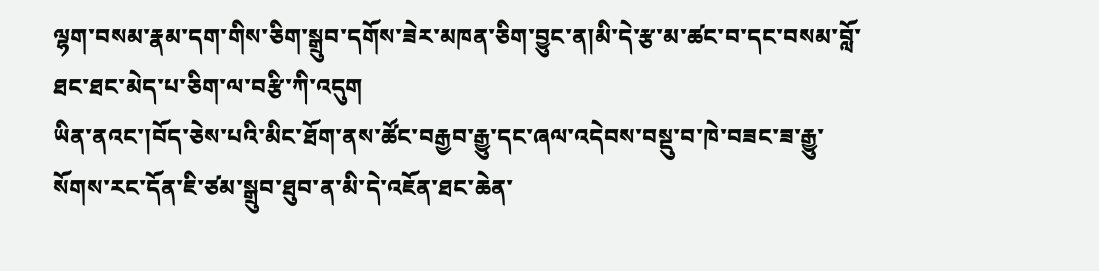ལྷག་བསམ་རྣམ་དག་གིས་ཅིག་སྒྲུབ་དགོས་ཟེར་མཁན་ཅིག་བྱུང་ན།མི་དེ་རྩ་མ་ཚང་བ་དང་བསམ་བློ་ཐང་ཐང་མེད་པ་ཅིག་ལ་བརྩི་ཀི་འདུག
ཡིན་ནའང་།བོད་ཅེས་པའི་མིང་ཐོག་ནས་ཚོང་བརྒྱབ་རྒྱུ་དང་ཞལ་འདེབས་བསྡུ་བ་ཁེ་བཟང་ཟ་རྒྱུ་སོགས་རང་དོན་ཇི་ཙམ་སྒྲུབ་ཐུབ་ན་མི་དེ་འཇོན་ཐང་ཆེན་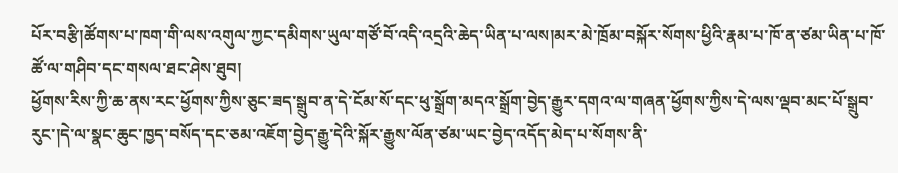པོར་བརྩི།ཚོགས་པ་ཁག་གི་ལས་འགུལ་ཀྱང་དམིགས་ཡུལ་གཙོ་བོ་འདི་འདྲའི་ཆེད་ཡིན་པ་ལས།མར་མེ་ཁྲོམ་བསྐོར་སོགས་ཕྱིའི་རྣམ་པ་ཁོ་ན་ཙམ་ཡིན་པ་ཁོ་ཚོ་ལ་གཤིབ་དང་གསལ་ཐང་ཤེས་ཐུབ།
ཕྱོགས་རིས་ཀྱི་ཆ་ནས་རང་ཕྱོགས་ཀྱིས་ཅུང་ཟད་སྒྲུབ་ན་དེ་ངོམ་སོ་དང་ཕུ་སྒྲོག་མདའ་སྒྲོག་བྱེད་རྒྱུར་དགའ་ལ་གཞན་ཕྱོགས་ཀྱིས་དེ་ལས་ལྡབ་མང་པོ་སྒྲུབ་རུང་།དེ་ལ་སྣང་ཆུང་ཁྱད་བསོད་དང་ཅམ་འཇོག་བྱེད་རྒྱུ་དེའི་སྐོར་རྒྱུས་ལོན་ཙམ་ཡང་བྱེད་འདོད་མེད་པ་སོགས་ནི་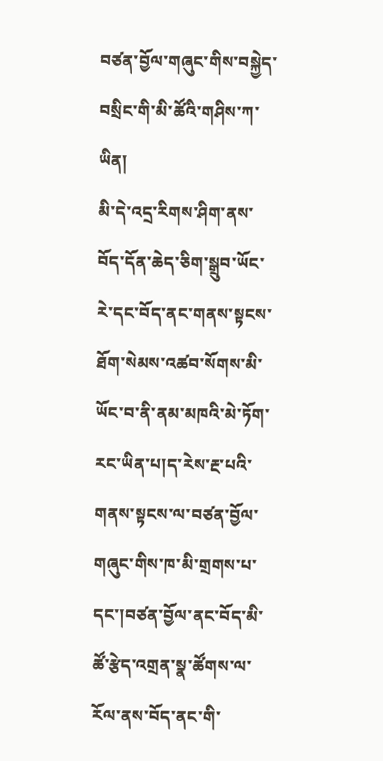བཙན་བྱོལ་གཞུང་གིས་བསྐྱེད་བསྲིང་གི་མི་ཚོའི་གཤིས་ཀ་ཡིན།
མི་དེ་འདྲ་རིགས་ཤིག་ནས་བོད་དོན་ཆེད་ཅིག་སྒྲུབ་ཡོང་རེ་དང་བོད་ནང་གནས་སྟངས་ཐོག་སེམས་འཚབ་སོགས་མི་ཡོང་བ་ནི་ནམ་མཁའི་མེ་ཏོག་རང་ཡིན་པ།ད་རེས་རྔ་པའི་གནས་སྟངས་ལ་བཙན་བྱོལ་གཞུང་གིས་ཁ་མི་གྲགས་པ་དང་།བཙན་བྱོལ་ནང་བོད་མི་ཚོ་རྩེད་འགྲན་སྣ་ཚོགས་ལ་རོལ་ནས་བོད་ནང་གི་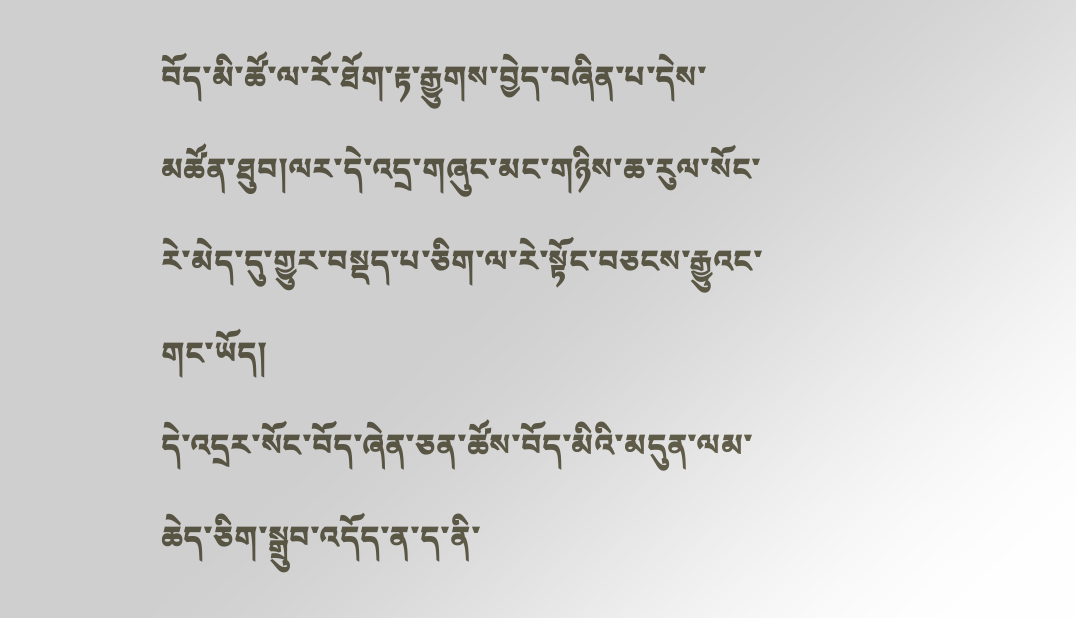བོད་མི་ཚོ་ལ་རོ་ཐོག་རྟ་རྒྱུགས་བྱེད་བཞིན་པ་དེས་མཚོན་ཐུབ།ལར་དེ་འདྲ་གཞུང་མང་གཉིས་ཆ་རུལ་སོང་རེ་མེད་དུ་གྱུར་བསྡད་པ་ཅིག་ལ་རེ་སྟོང་བཅངས་རྒྱུའང་གང་ཡོད།
དེ་འདྲར་སོང་བོད་ཞེན་ཅན་ཚོས་བོད་མིའི་མདུན་ལམ་ཆེད་ཅིག་སྒྲུབ་འདོད་ན་ད་ནི་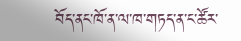བོད་ནང་ཁོ་ན་ལ་ཁ་གཏད་ན་ང་ཚོར་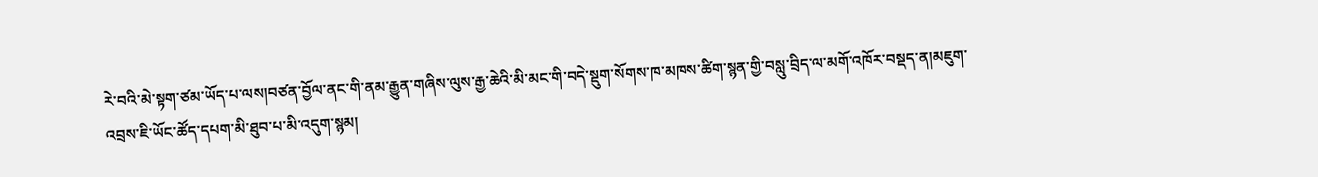རེ་བའི་མེ་སྟག་ཙམ་ཡོད་པ་ལས།བཙན་བྱོལ་ནང་གི་ནམ་རྒྱུན་གཞིས་ལུས་རྒྱ་ཆེའི་མི་མང་གི་བདེ་སྡུག་སོགས་ཁ་མཁས་ཚིག་སྙན་གྱི་བསླུ་བྲིད་ལ་མགོ་འཁོར་བསྡད་ན།མཇུག་འབྲས་ཇི་ཡོང་ཚོད་དཔག་མི་ཐུབ་པ་མི་འདུག་སྙམ།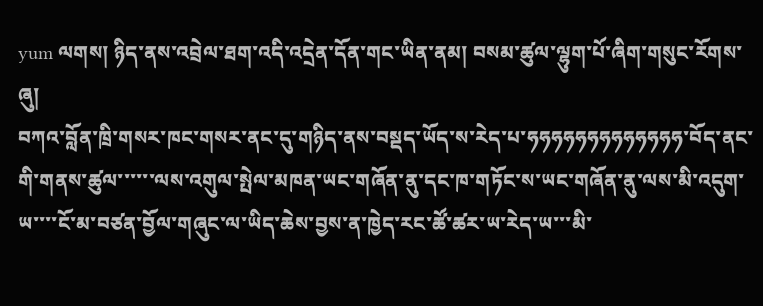yum ལགས། ཉིད་ནས་འབྲེལ་ཐག་འདི་འདྲེན་དོན་གང་ཡིན་ནམ། བསམ་ཚུལ་ལྷུག་པོ་ཞིག་གསུང་རོགས་ཞུ།
བཀའ་བློན་ཁྲི་གསར་ཁང་གསར་ནང་དུ་གཉིད་ནས་བསྡད་ཡོད་ས་རེད་པ་ཧཧཧཧཧཧཧཧཧཧཧཧཧ་བོད་ནང་གི་གནས་ཚུལ་་་་་་ལས་འགུལ་སྤེལ་མཁན་ཡང་གཞོན་ནུ་དང་ཁ་གཏོང་ས་ཡང་གཞོན་ནུ་ལས་མི་འདུག་ཡ་་་་ངོ་མ་བཙན་བྱོལ་གཞུང་ལ་ཡིད་ཆེས་བྱས་ན་ཁྱེད་རང་ཚོ་ཚར་ཡ་རེད་ཡ་་་མི་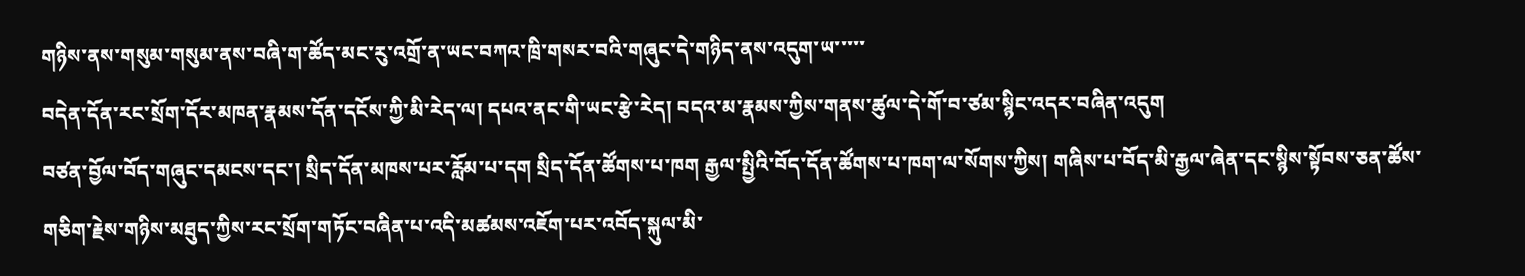གཉིས་ནས་གསུམ་གསུམ་ནས་བཞི་ག་ཚོད་མང་རུ་འགྲོ་ན་ཡང་བཀའ་ཁྲི་གསར་བའི་གཞུང་དེ་གཉིད་ནས་འདུག་ཡ་་་་་
བདེན་དོན་རང་སྲོག་དོར་མཁན་རྣམས་དོན་དངོས་ཀྱི་མི་རེད་ལ། དཔའ་ནང་གི་ཡང་རྩེ་རེད། བདའ་མ་རྣམས་ཀྱིས་གནས་ཚུལ་དེ་གོ་བ་ཙམ་སྙིང་འདར་བཞིན་འདུག
བཙན་བྱོལ་བོད་གཞུང་དམངས་དང་། སྲིད་དོན་མཁས་པར་རློམ་པ་དག སྲིད་དོན་ཚོགས་པ་ཁག རྒྱལ་སྤྱིའི་བོད་དོན་ཚོགས་པ་ཁག་ལ་སོགས་ཀྱིས། གཞིས་པ་བོད་མི་རྒྱལ་ཞེན་དང་སྙིས་སྟོབས་ཅན་ཚོས་གཅིག་རྗེས་གཉིས་མཐུད་ཀྱིས་རང་སྲོག་གཏོང་བཞིན་པ་འདི་མཚམས་འཇོག་པར་འབོད་སྐུལ་མི་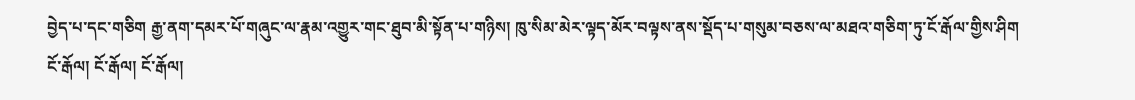བྱེད་པ་དང་གཅིག རྒྱ་ནག་དམར་པོ་གཞུང་ལ་རྣམ་འགྱུར་གང་ཐུབ་མི་སྟོན་པ་གཉིས། ཁུ་སིམ་མེར་ལྟད་མོར་བལྟས་ནས་སྡོད་པ་གསུམ་བཅས་ལ་མཐའ་གཅིག་ཏུ་ངོ་རྒོལ་གྱིས་ཤིག
ངོ་རྒོལ། ངོ་རྒོལ། ངོ་རྒོལ།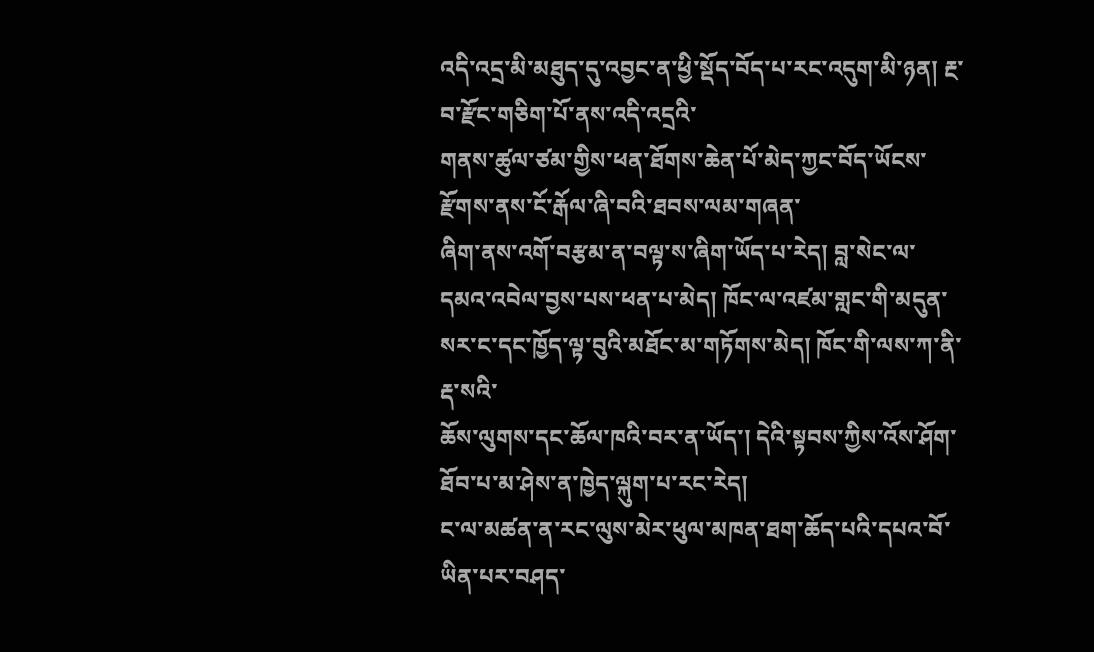འདི་འདྲ་མི་མཐུད་དུ་འབྱང་ན་ཕྱི་སྡོད་བོད་པ་རང་འདུག་མི་ཉན། རྔ་བ་རྫོང་གཅིག་པོ་ནས་འདི་འདྲའི་
གནས་ཚུལ་ཙམ་གྱིས་ཕན་ཐོགས་ཆེན་པོ་མེད་ཀྱང་བོད་ཡོངས་རྫོགས་ནས་ངོ་རྒོལ་ཞི་བའི་ཐབས་ལམ་གཞན་
ཞིག་ནས་འགོ་བརྩམ་ན་བལྟ་ས་ཞིག་ཡོད་པ་རེད། བླ་སེང་ལ་དམའ་འབེལ་བྱས་པས་ཕན་པ་མེད། ཁོང་ལ་འཛམ་གླང་གི་མདུན་སར་ང་དང་ཁྱོད་ལྟ་བུའི་མཐོང་མ་གཏོགས་མེད། ཁོང་གི་ལས་ཀ་ནི་རྡ་སའི་
ཆོས་ལུགས་དང་ཆོལ་ཁའི་བར་ན་ཡོད་། དེའི་སྟབས་ཀྱིས་འོས་ཤོག་ཐོབ་པ་མ་ཤེས་ན་ཁྱེད་ལྐུག་པ་རང་རེད།
ང་ལ་མཚན་ན་རང་ལུས་མེར་ཕུལ་མཁན་ཐག་ཆོད་པའི་དཔའ་བོ་ཡིན་པར་བཤད་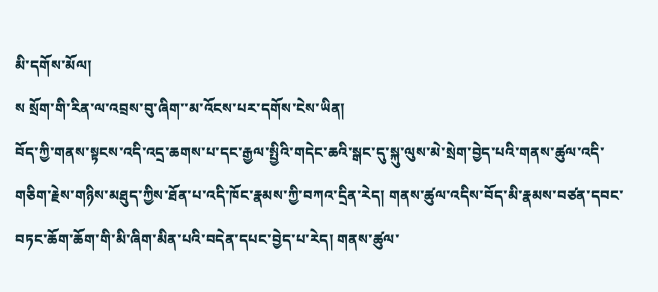མི་དགོས་མོལ།
ས སྲོག་གི་རིན་ལ་འབྲས་བུ་ཞིག་་མ་འོངས་པར་དགོས་ངེས་ཡིན།
བོད་ཀྱི་གནས་སྟངས་འདི་འདྲ་ཆགས་པ་དང་རྒྱལ་སྤྱིའི་གདེང་ཆའི་སྒང་དུ་སྐུ་ལུས་མེ་སྲེག་བྱེད་པའི་གནས་ཚུལ་འདི་གཅིག་རྗེས་གཉིས་མཐུད་ཀྱིས་ཐོན་པ་འདི་ཁོང་རྣམས་ཀྱི་བཀའ་དྲིན་རེད། གནས་ཚུལ་འདིས་བོད་མི་རྣམས་བཙན་དབང་བཏང་ཆོག་ཆོག་གི་མི་ཞིག་མིན་པའི་བདེན་དཔང་བྱེད་པ་རེད། གནས་ཚུལ་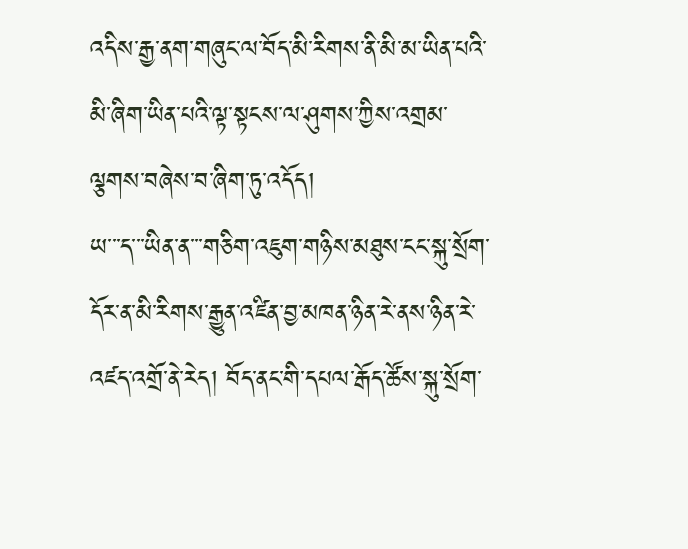འདིས་རྒྱ་ནག་གཞུང་ལ་བོད་མི་རིགས་ནི་མི་མ་ཡིན་པའི་མི་ཞིག་ཡིན་པའི་ལྟ་སྟངས་ལ་ཤུགས་ཀྱིས་འགྲམ་ལྕགས་བཞེས་བ་ཞིག་ཏུ་འདོད།
ཡ་་་ད་་་ཡིན་ན་་་གཅིག་འཇུག་གཉིས་མཐུས་ངང་སྐུ་སྲོག་དོར་ན་མི་རིགས་རྒྱུན་འཛིན་བྱ་མཁན་ཉིན་རེ་ནས་ཉིན་རེ་འཛད་འགྲོ་ནེ་རེད། བོད་ནང་གི་དཔལ་རྒོད་ཚོས་སྐུ་སྲོག་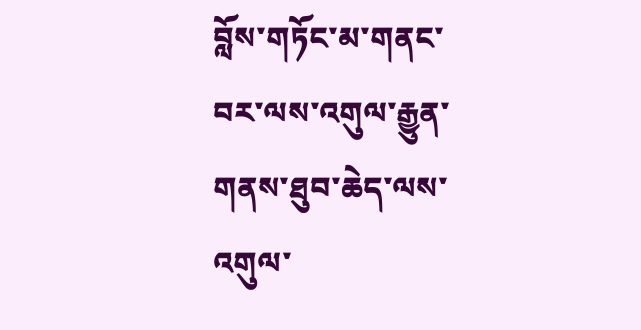བློས་གཏོང་མ་གནང་བར་ལས་འགུལ་རྒྱུན་གནས་ཐུབ་ཆེད་ལས་འགུལ་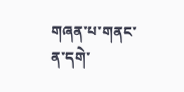གཞན་པ་གནང་ན་དགེ་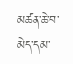མཚན་ཆེ་བ་མེད་དམ་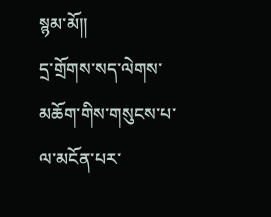སྙམ་མོ།།
དྲ་གྲོགས་སད་ལེགས་མཆོག་གིས་གསུངས་པ་ལ་མངོན་པར་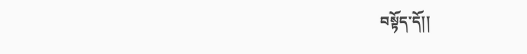བསྟོད་དོ།།